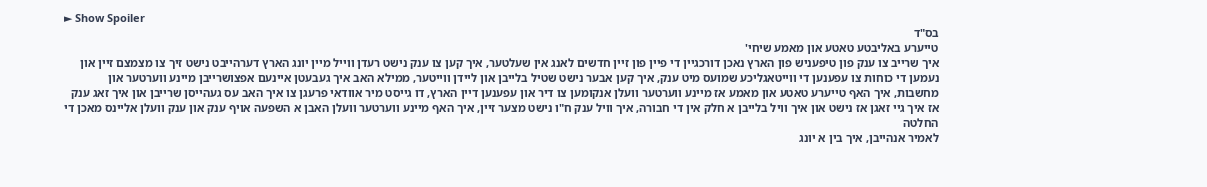► Show Spoiler
בס"ד
טייערע באליבטע טאטע און מאמע שיחי'
איך שרייב צו ענק פון טיפעניש פון הארץ נאכן דורכגיין די פיין פון זיין חדשים לאנג אין שעלטער, איך קען צו ענק נישט רעדן ווייל מיין יונג הארץ דערהייבט נישט זיך צו מצמצם זיין און נעמען די כוחות צו עפענען די ווייטאגליכע שמועס מיט ענק, איך קען אבער נישט שטיל בלייבן און ליידן ווייטער, ממילא האב איך געבעטן איינעם אפצושרייבן מיינע ווערטער און מחשבות, איך האף טייערע טאטע און מאמע אז מיינע ווערטער וועלן אנקומען צו דיר און עפענען דיין הארץ, דו גייסט מיר אוודאי פרעגן צו איך האב עס געהייסן שרייבן און איך זאג ענק אז איך גיי זאגן אז נישט און איך וויל בלייבן א חלק אין די חבורה, איך וויל ענק ח"ו נישט מצער זיין, איך האף מיינע ווערטער וועלן האבן א השפעה אויף ענק און ענק וועלן אליינס מאכן די החלטה
לאמיר אנהייבן, איך בין א יונג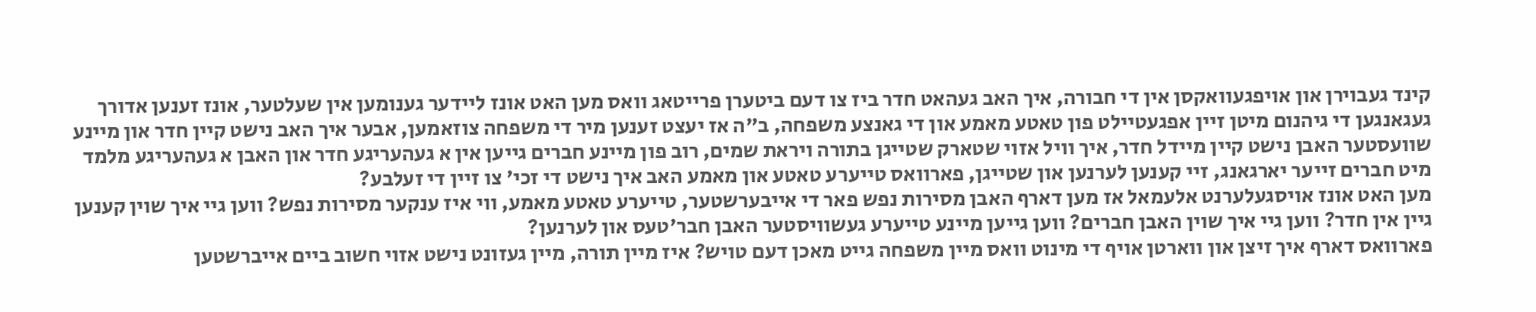קינד געבוירן און אויפגעוואקסן אין די חבורה, איך האב געהאט חדר ביז צו דעם ביטערן פרייטאג וואס מען האט אונז ליידער גענומען אין שעלטער, אונז זענען אדורך געגאנגען די גיהנום מיטן זיין אפגעטיילט פון טאטע מאמע און די גאנצע משפחה, ב"ה אז יעצט זענען מיר די משפחה צוזאמען, אבער איך האב נישט קיין חדר און מיינע שוועסטער האבן נישט קיין מיידל חדר, איך וויל אזוי שטארק שטייגן בתורה ויראת שמים, רוב פון מיינע חברים גייען אין א געהעריגע חדר און האבן א געהעריגע מלמד מיט חברים זייער יארגאנג, זיי קענען לערנען און שטייגן, פארוואס טייערע טאטע און מאמע האב איך נישט די זכי' צו זיין די זעלבע?
מען האט אונז אויסגעלערנט אלעמאל אז מען דארף האבן מסירות נפש פאר די אייבערשטער, טייערע טאטע מאמע, ווי איז ענקער מסירות נפש? ווען גיי איך שוין קענען גיין אין חדר? ווען גיי איך שוין האבן חברים? ווען גייען מיינע טייערע געשוויסטער האבן חבר'טעס און לערנען?
פארוואס דארף איך זיצן און ווארטן אויף די מינוט וואס מיין משפחה גייט מאכן דעם טויש? איז מיין תורה, מיין געזונט נישט אזוי חשוב ביים אייברשטען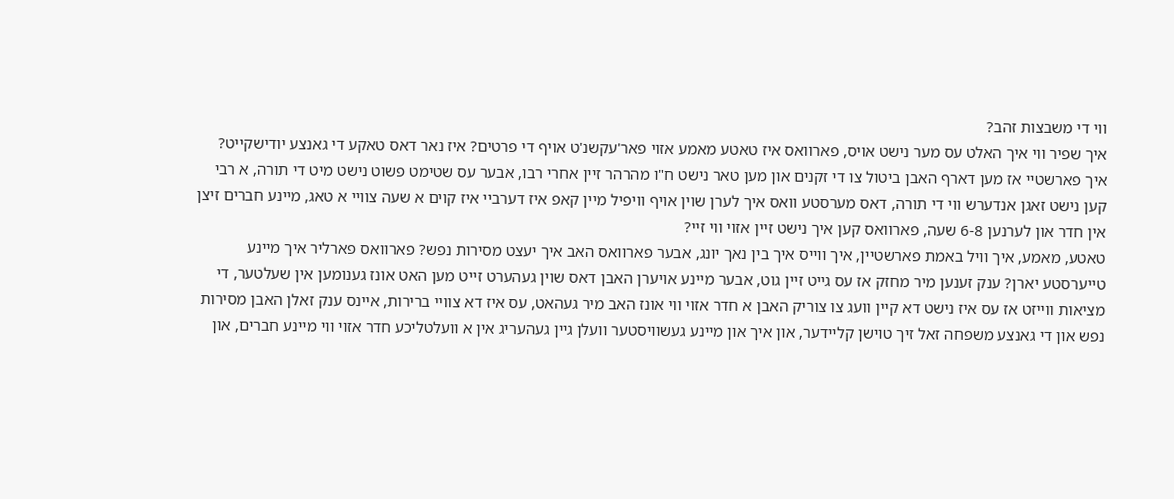ווי די משבצות זהב?
איך שפיר ווי איך האלט עס מער נישט אויס, פארוואס איז טאטע מאמע אזוי פאר'עקשנ'ט אויף די פרטים? איז נאר דאס טאקע די גאנצע יודישקייט?
איך פארשטיי אז מען דארף האבן ביטול צו די זקנים און מען טאר נישט ח"ו מהרהר זיין אחרי רבו, אבער עס שטימט פשוט נישט מיט די תורה, א רבי קען נישט זאגן אנדערש ווי די תורה, דאס מערסטע וואס איך לערן שוין אויף וויפיל מיין קאפ איז דערביי איז קוים א שעה צוויי א טאג, מיינע חברים זיצן אין חדר און לערנען 6-8 שעה, פארוואס קען איך נישט זיין אזוי ווי זיי?
טאטע, מאמע, איך וויל באמת פארשטיין, איך ווייס איך בין נאך יונג, אבער פארוואס האב איך יעצט מסירות נפש? פארוואס פארליר איך מיינע טייערסטע יארן? ענק זענען מיר מחזק אז עס גייט זיין גוט, אבער מיינע אויערן האבן דאס שוין געהערט זייט מען האט אונז גענומען אין שעלטער, די מציאות ווייזט אז עס איז נישט דא קיין וועג צו צוריק האבן א חדר אזוי ווי אונז האב מיר געהאט, עס איז דא צוויי ברירות, איינס ענק זאלן האבן מסירות נפש און די גאנצע משפחה זאל זיך טוישן קליידער, און איך און מיינע געשוויסטער וועלן גיין געהעריג אין א וועלטליכע חדר אזוי ווי מיינע חברים, און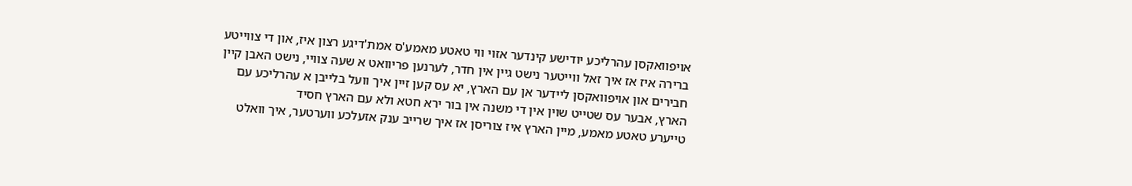אויפוואקסן עהרליכע יודישע קינדער אזוי ווי טאטע מאמע'ס אמת'דיגע רצון איז, און די צווייטע ברירה איז אז איך זאל ווייטער נישט גיין אין חדר, לערנען פריוואט א שעה צוויי, נישט האבן קיין חבירים און אויפוואקסן ליידער אן עם הארץ, יא עס קען זיין איך וועל בלייבן א עהרליכע עם הארץ, אבער עס שטייט שוין אין די משנה אין בור ירא חטא ולא עם הארץ חסיד
טייערע טאטע מאמע, מיין הארץ איז צוריסן אז איך שרייב ענק אזעלכע ווערטער, איך וואלט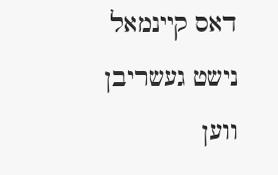דאס קיינמאל נישט געשריבן ווען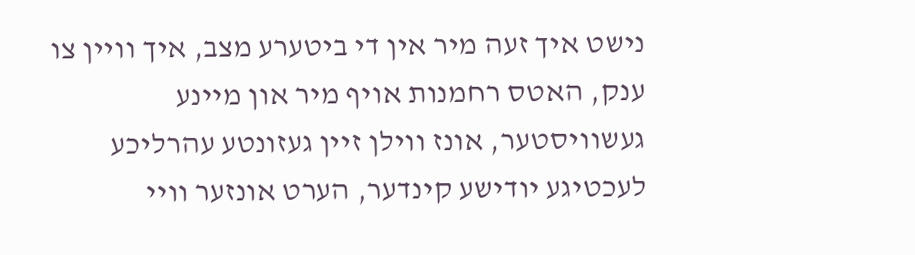נישט איך זעה מיר אין די ביטערע מצב, איך וויין צו ענק, האטס רחמנות אויף מיר און מיינע געשוויסטער, אונז ווילן זיין געזונטע עהרליכע לעכטיגע יודישע קינדער, הערט אונזער וויי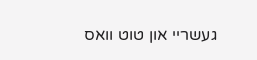געשריי און טוט וואס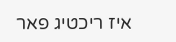איז ריכטיג פאר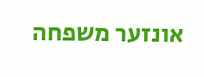אונזער משפחה